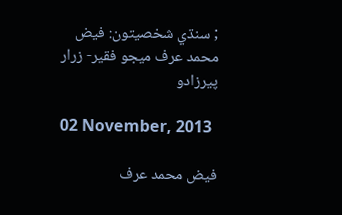; سنڌي شخصيتون: فيض محمد عرف ميجو فقير- زرار پيرزادو

02 November, 2013

فيض محمد عرف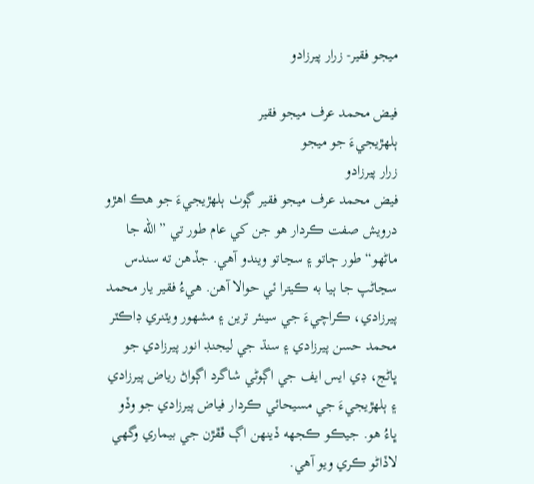ميجو فقير- زرار پيرزادو

فيض محمد عرف ميجو فقير
ٻلهڙيجيءَ جو ميجو
زرار پيرزادو
فيض محمد عرف ميجو فقير ڳوٺ ٻلهڙيجيءَ جو هڪ اهڙو درويش صفت ڪردار هو جن کي عام طور تي ”الله جا ماڻهو“ طور ڄاتو ۽ سڃاتو ويندو آهي. جڏهن ته سندس سڃاڻپ جا ٻيا به ڪيترا ئي حوالا آهن. هيءُ فقير يار محمد پيرزادي، ڪراچيءَ جي سينئر ترين ۽ مشهور ويٽنري ڊاڪٽر محمد حسن پيرزادي ۽ سنڌ جي ليجنڊ انور پيرزادي جو ڀاڻج، ڊي ايس ايف جي اڳوڻي شاگرد اڳواڻ رياض پيرزادي ۽ ٻلهڙيجيءَ جي مسيحائي ڪردار فياض پيرزادي جو وڏو ڀاءُ هو. جيڪو ڪجهه ڏينهن اڳ ڦڦڙن جي بيماري وگهي لاڏاڻو ڪري ويو آهي.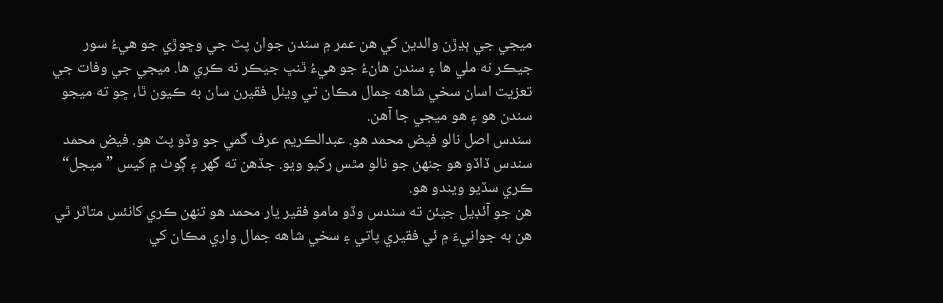ميجي جي ٻڍڙن والدين کي هن عمر ۾ سندن جوان پٽ جي وڇوڙي جو هيءُ سور جيڪر نه ملي ها ۽ سندن هانءُ جو هيءُ ٿنڀ جيڪر نه ڪري ها. ميجي جي وفات جي تعزيت اسان سخي شاهه جمال مڪان تي ويٺل فقيرن سان به ڪيون ٿا، ڇو ته ميجو سندن هو ۽ هو ميجي جا آهن.
سندس اصل نالو فيض محمد هو. عبدالڪريم عرف گمي جو وڏو پٽ هو. فيض محمد سندس ڏاڏو هو جنهن جو نالو مٿس رکيو ويو. جڏهن ته گهر ۽ ڳوٺ ۾ کيس ”ميجل“ ڪري سڏيو ويندو هو.
هن جو آئڊيل جيئن ته سندس وڏو مامو فقير يار محمد هو تنهن ڪري کانئس متاثر ٿي هن به جوانيءَ ۾ ئي فقيري پاتي ۽ سخي شاهه جمال واري مڪان کي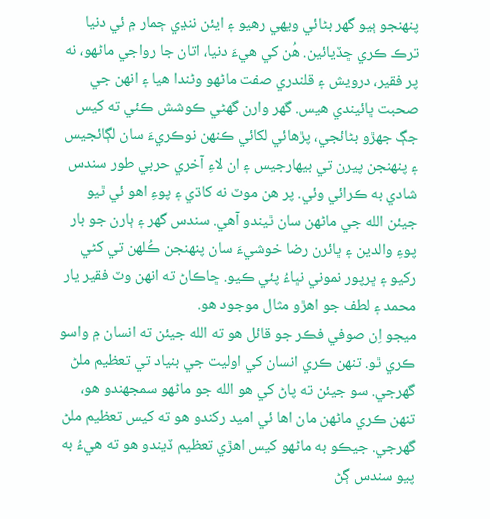پنهنجو ٻيو گهر بڻائي ويهي رهيو ۽ ايئن ننڍي ڄمار ۾ ئي دنيا ترڪ ڪري ڇڏيائين. هُن کي هيءَ دنيا، اتان جا رواجي ماڻهو، نه پر فقير، درويش ۽ قلندري صفت ماڻهو وڻندا هيا ۽ انهن جي صحبت ڀائيندي هيس. گهر وارن گهڻي ڪوشش ڪئي ته کيس جڳ جهڙو بڻائجي، پڙهائي لکائي ڪنهن نوڪريءَ سان لڳائجيس ۽ پنهنجن پيرن تي بيهارجيس ۽ ان لاءِ آخري حربي طور سندس شادي به ڪرائي وئي. پر هن موٽ نه کاڌي ۽ پوءِ اهو ئي ٿيو جيئن الله جي ماڻهن سان ٿيندو آهي. سندس گهر ۽ ٻارن جو بار پوءِ والدين ۽ ڀائرن رضا خوشيءَ سان پنهنجن ڪُلهن تي کڻي رکيو ۽ ڀرپور نموني نڀاءُ پئي ڪيو. ڇاڪاڻ ته انهن وٽ فقير يار محمد ۽ لطف جو اهڙو مثال موجود هو.
ميجو اِن صوفي فڪر جو قائل هو ته الله جيئن ته انسان ۾ واسو ڪري ٿو. تنهن ڪري انسان کي اوليت جي بنياد تي تعظيم ملڻ گهرجي. سو جيئن ته پاڻ کي هو الله جو ماڻهو سمجهندو هو، تنهن ڪري ماڻهن مان اها ئي اميد رکندو هو ته کيس تعظيم ملڻ گهرجي. جيڪو به ماڻهو کيس اهڙي تعظيم ڏيندو هو ته هيءُ به پيو سندس ڳڻ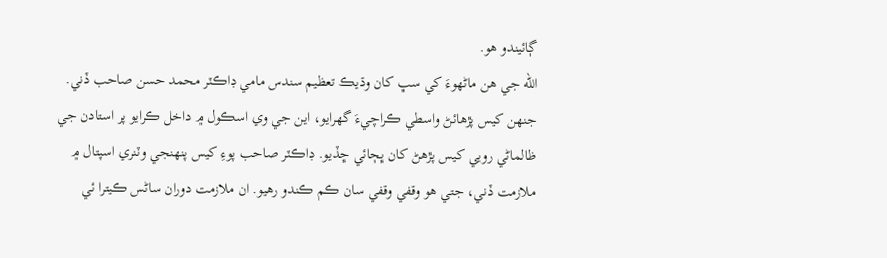ڳائيندو هو.
الله جي هن ماڻهوءَ کي سڀ کان وڌيڪ تعظيم سندس مامي ڊاڪٽر محمد حسن صاحب ڏني. جنهن کيس پڙهائڻ واسطي ڪراچيءَ گهرايو، اين جي وي اسڪول ۾ داخل ڪرايو پر استادن جي ظالماڻي رويي کيس پڙهڻ کان ڀڄائي ڇڏيو. ڊاڪٽر صاحب پوءِ کيس پنهنجي وٽنري اسپتال ۾ ملازمت ڏني، جتي هو وقفي وقفي سان ڪم ڪندو رهيو. ان ملازمت دوران ساڻس ڪيترا ئي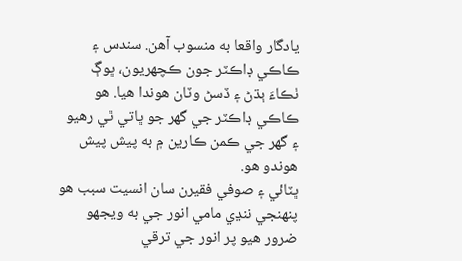يادگار واقعا به منسوب آهن. سندس ۽ ڪاڪي ڊاڪٽر جون ڪچهريون، ڀوڳ ٺڪاءَ ٻڌڻ ۽ ڏسڻ وٽان هوندا هيا. هو ڪاڪي ڊاڪٽر جي گهر جو ڀاتي ٿي رهيو ۽ گهر جي ڪمن ڪارين ۾ به پيش پيش هوندو هو.
ڀٽائي ۽ صوفي فقيرن سان انسيت سبب هو پنهنجي ننڍي مامي انور جي به ويجهو ضرور هيو پر انور جي ترقي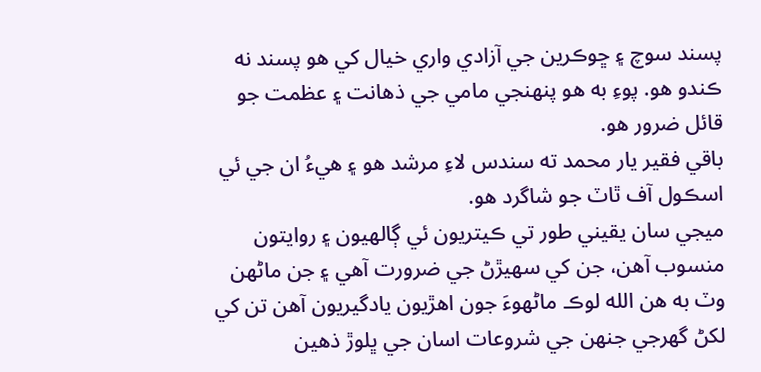پسند سوچ ۽ ڇوڪرين جي آزادي واري خيال کي هو پسند نه ڪندو هو. پوءِ به هو پنهنجي مامي جي ذهانت ۽ عظمت جو قائل ضرور هو.
باقي فقير يار محمد ته سندس لاءِ مرشد هو ۽ هيءُ ان جي ئي اسڪول آف ٿاٽ جو شاگرد هو.
ميجي سان يقيني طور تي ڪيتريون ئي ڳالهيون ۽ روايتون منسوب آهن، جن کي سهيڙڻ جي ضرورت آهي ۽ جن ماڻهن وٽ به هن الله لوڪ ماڻهوءَ جون اهڙيون يادگيريون آهن تن کي لکڻ گهرجي جنهن جي شروعات اسان جي ڀلوڙ ذهين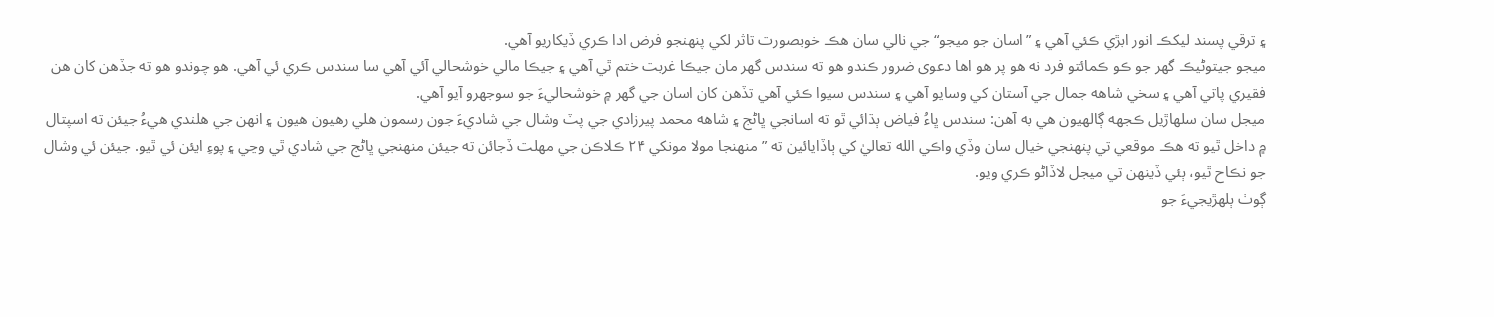۽ ترقي پسند ليکڪ انور ابڙي ڪئي آهي ۽ ”اسان جو ميجو“ جي نالي سان هڪ خوبصورت تاثر لکي پنهنجو فرض ادا ڪري ڏيکاريو آهي.
ميجو جيتوڻيڪ گهر جو ڪو ڪمائتو فرد نه هو پر هو اها دعوى ضرور ڪندو هو ته سندس گهر مان جيڪا غربت ختم ٿي آهي ۽ جيڪا مالي خوشحالي آئي آهي سا سندس ڪري ئي آهي. هو چوندو هو ته جڏهن کان هن فقيري پاتي آهي ۽ سخي شاهه جمال جي آستان کي وسايو آهي ۽ سندس سيوا ڪئي آهي تڏهن کان اسان جي گهر ۾ خوشحاليءَ جو سوجهرو آيو آهي.
ميجل سان سلهاڙيل ڪجهه ڳالهيون هي به آهن: سندس ڀاءُ فياض ٻڌائي ٿو ته اسانجي ڀاڻج ۽ شاهه محمد پيرزادي جي پٽ وشال جي شاديءَ جون رسمون هلي رهيون هيون ۽ انهن جي هلندي هيءُ جيئن ته اسپتال ۾ داخل ٿيو ته هڪ موقعي تي پنهنجي خيال سان وڏي واڪي الله تعاليٰ کي ٻاڏايائين ته ”منهنجا مولا مونکي ۲۴ ڪلاڪن جي مهلت ڏجائن ته جيئن منهنجي ڀاڻج جي شادي ٿي وڃي ۽ پوءِ ايئن ئي ٿيو. جيئن ئي وشال جو نڪاح ٿيو، ٻئي ڏينهن تي ميجل لاڏاڻو ڪري ويو.
ڳوٺ ٻلهڙيجيءَ جو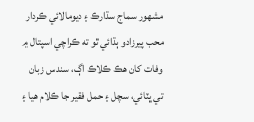مشهور سماج سڌارڪ ۽ ديومالائي ڪردار محب پيرزادو ٻڌائي ٿو ته ڪراچي اسپتال ۾ وفات کان هڪ ڪلاڪ اڳ، سندس زبان تي ڀٽائي، سچل ۽ حمل فقير جا ڪلام هيا ۽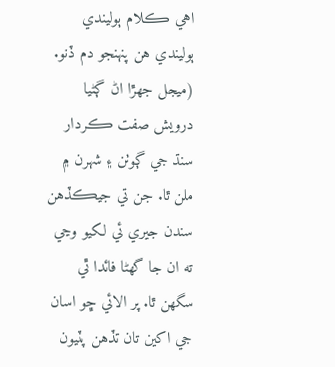اهي ڪلام ٻوليندي ٻوليندي هن پنهنجو دم ڏنو.
(ميجل جهڙا اڻ ڳڻيا درويش صفت ڪردار سنڌ جي ڳوٺن ۽ شهرن ۾ ملن ٿا. جن تي جيڪڏهن سندن جيري ئي لکيو وڃي ته ان جا گهڻا فائدا ٿي سگهن ٿا. پر الائي ڇو اسان جي اکين تان تڏهن پٽيون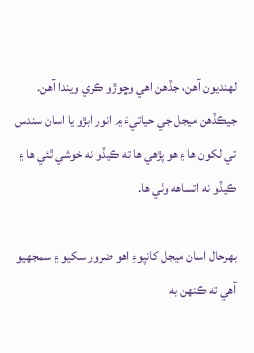لهنديون آهن، جڏهن اهي وڇوڙو ڪري ويندا آهن.
جيڪڏهن ميجل جي حياتيءَ ۾ انور ابڙو يا اسان سندس تي لکون ها ۽ هو پڙهي ها ته ڪيڏو نه خوشي ٿئي ها ۽ ڪيڏو نه اتساهه وٺي ها.

بهرحال اسان ميجل کانپوءِ اهو ضرور سکيو ۽ سمجهيو آهي ته ڪنهن به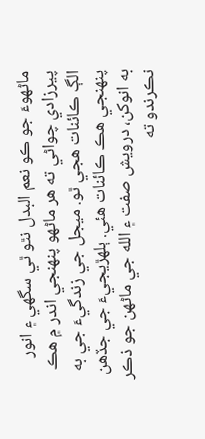ماڻهوءَ جو ڪو نعم البدل نٿو ٿي سگهي ۽ انور پيرزادي چواڻي ته هر ماڻهو پنهنجي اندر ۾ هڪ الڳ ڪائنات هجي ٿو. ميجل جي زندگيءَ جي به پنهنجي هڪ ڪائنات هئي. ٻلهڙيجيءَ جي جڏهن به انوکن، درويش صفت ۽ الله جي ماڻهن جو ذڪر نڪرندو ته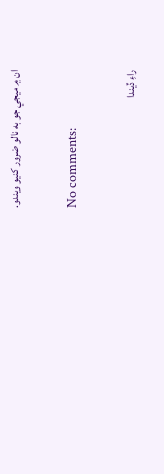ان ۾ ميجي جو به نالو ضرور کنيو ويندو.

No comments:

راءِ ڏيندا